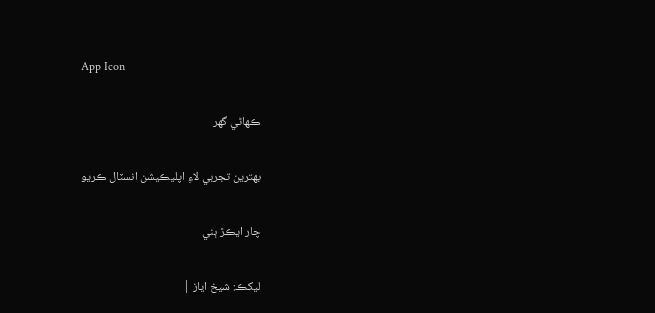App Icon

ڪهاڻي گهر

بهترين تجربي لاءِ اپليڪيشن انسٽال ڪريو

چار ايڪڙ ٻني

ليکڪ: شيخ اياز |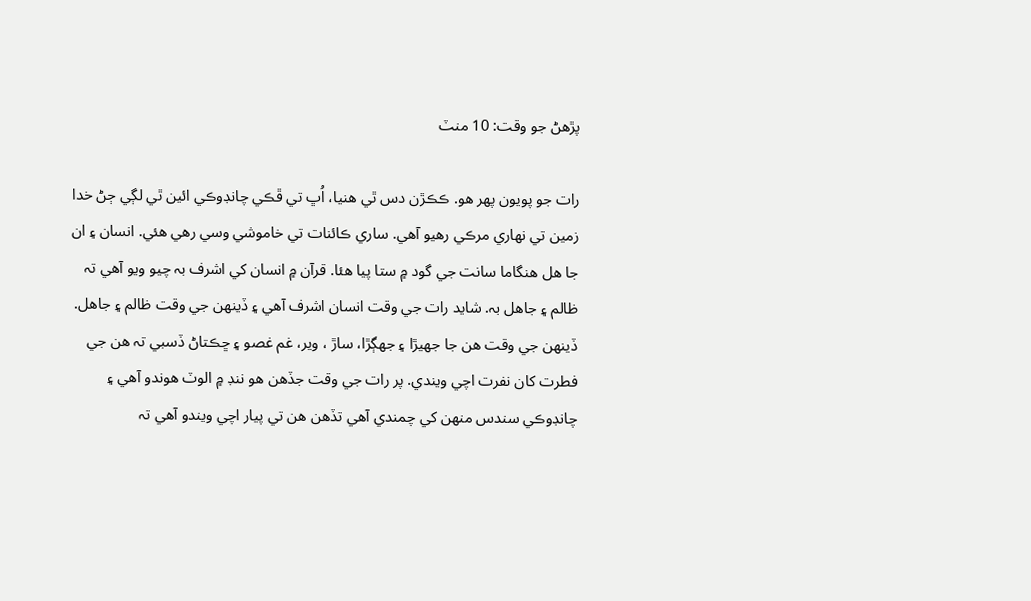پڙهڻ جو وقت: 10 منٽ

رات جو پويون پھر هو. ڪڪڙن دس ٿي هنيا، اُڀ تي ڦڪي چانڊوڪي ائين ٿي لڳي ڄڻ خدا زمين تي نھاري مرڪي رهيو آهي. ساري ڪائنات تي خاموشي وسي رهي هئي. انسان ۽ ان جا هل هنگاما سانت جي گود ۾ ستا پيا هئا. قرآن ۾ انسان کي اشرف بہ چيو ويو آهي تہ ظالم ۽ جاهل بہ. شايد رات جي وقت انسان اشرف آهي ۽ ڏينھن جي وقت ظالم ۽ جاهل. ڏينھن جي وقت هن جا جهيڙا ۽ جهڳڙا، ساڙ ، وير، غم غصو ۽ ڇڪتاڻ ڏسبي تہ هن جي فطرت کان نفرت اچي ويندي. پر رات جي وقت جڏهن هو ننڊ ۾ الوٽ هوندو آهي ۽ چانڊوڪي سندس منھن کي چمندي آهي تڏهن هن تي پيار اچي ويندو آهي تہ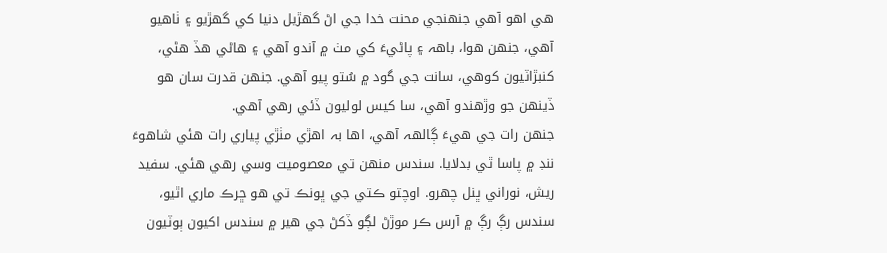هي اهو آهي جنھنجي محنت خدا جي اڻ گهڙيل دنيا کي گهڙيو ۽ ٺاهيو آهي، جنھن هوا، باھہ ۽ پاڻيءَ کي مٺ ۾ آندو آهي ۽ هاڻي هڏ هڻي، کنبڙاٽيون کوهي، سانت جي گود ۾ سُتو پيو آهي. جنھن قدرت سان هو ڏينھن جو وڙهندو آهي، سا کيس لوليون ڏئي رهي آهي.
جنھن رات جي هيءَ ڳالھہ آهي، اها بہ اهڙي مٺڙي پياري رات هئي شاهوءَ ننڊ ۾ پاسا ٿي بدلايا. سندس منھن تي معصوميت وسي رهي هئي. سفيد ريش، نوراني ڀنل چھرو. اوچتو ڪتي جي ڀونڪ تي هو ڇرڪ ماري اٿيو، سندس رڳ رڳ ۾ آرس ڪر موڙڻ لڳو ڏکڻ جي هير ۾ سندس اکيون ٻوٽيون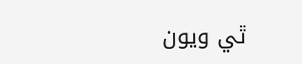ٿي ويون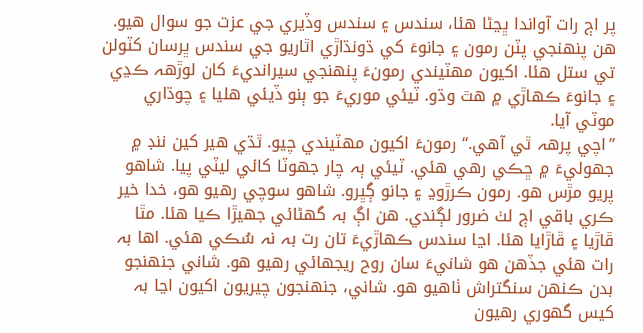پر اڄ رات آواندا ڀڃڻا هئا، سندس ۽ سندس وڏيري جي عزت جو سوال هيو. هن پنھنجي پٽن رمون ۽ جانوءَ کي ڌونڌاڙي اٿاريو جي سندس ڀرسان کٽولن تي ستل هئا. اکيون مھٽيندي رمونءَ پنھنجي سيرانديءَ کان لوڙھہ ڪڍي ۽ جانوءَ ڪھاڙي ۾ هٿ وڌو. ٽيئي موريءَ جو ٻنو ڏيئي هليا ۽ چوڌاري موٽي آيا.
”اچي پرھہ ٿي آهي.“ رمونءَ اکيون مھٽيندي چيو. ٿڌي هير کين ننڊ ۾ جهوليءَ ۾ ڇڪي رهي هئي. ٽيئي ٻہ چار جهوٽا کائي ليٽي پيا. شاهو پريو مڙس هو. رمون ڪرڙوڍ ۽ جانو ڳڀرو. شاهو سوچي رهيو هو، خدا خير ڪري باقي اڄ لٺ ضرور لڳندي. هن اڳ بہ گهڻائي جهيڙا ڪيا هئا. مٿا ڦاڙيا ۽ ڦاڙايا هئا. اڃا سندس ڪھاڙيءَ تان رت بہ نہ سُڪي هئي. اها بہ رات هئي جڏهن هو شانيءَ سان روح ريجهائي رهيو هو. شاني جنھنجو بدن ڪنھن سنگتراش ٺاهيو هو. شاني، جنھنجون چيريون اکيون اڃا بہ کيس گهوري رهيون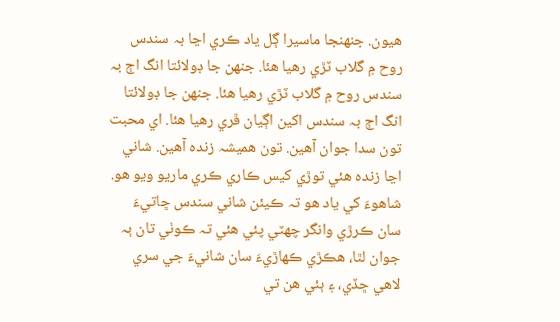هيون. جنھنجا ماسيرا ڳل ياد ڪري اڃا بہ سندس روح ۾ گلاب ٽڙي رهيا هئا. جنھن جا ڊولائتا انگ اڄ بہ سندس روح ۾ گلاب ٽڙي رهيا هئا. جنھن جا ڊولائتا انگ اڄ بہ سندس اکين اڳيان ڦري رهيا هئا. اي محبت تون سدا جوان آهين. تون هميشہ زندہ آهين. شاني اڃا زندہ هئي توڙي کيس ڪاري ڪري ماريو ويو هو. شاهوءَ کي ياد هو تہ ڪيئن شاني سندس ڇاتيءَ سان ڪرڙي وانگر چھٽي پئي هئي تہ ڪوٺي تان ٻہ جوان لٿا، هڪڙي ڪھاڙيءَ سان شانيءَ جي سري لاهي ڇڏي، ۽ ٻئي هن تي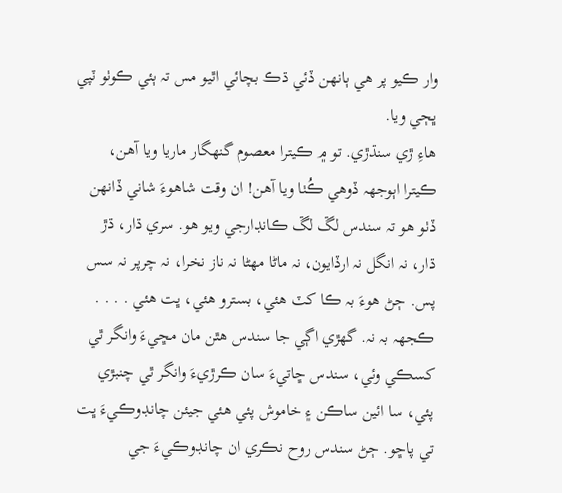وار ڪيو پر هي ٻانھن ڏئي ڌڪ بچائي اٿيو مس تہ ٻئي ڪوٺو ٽپي ڀڄي ويا.
هاءِ ڙي سنڌڙي. تو ۾ ڪيترا معصوم گنھگار ماريا ويا آهن، ڪيترا اٻوجهہ ڏوهي ڪُٺا ويا آهن! ان وقت شاهوءَ شاني ڏانھن ڏٺو هو تہ سندس لڱ لڱ ڪانڊارجي ويو هو. سري ڌار، ڌڙ ڌار، نہ انگل نہ ارڏايون، نہ ماڻا مھڻا نہ ناز نخرا، نہ چرپر نہ سس پس. ڄڻ هوءَ بہ ڪا کٽ هئي، بسترو هئي، ڀت هئي . . . . ڪجهہ بہ نہ. گهڙي اڳي جا سندس هٿن مان مڇيءَ وانگر ٿي کسڪي وئي، سندس ڇاتيءَ سان ڪرڙيءَ وانگر ٿي چنبڙي پئي، سا ائين ساڪن ۽ خاموش پئي هئي جيئن چانڊوڪيءَ ڀت تي پاڇو. ڄڻ سندس روح نڪري ان چانڊوڪيءَ جي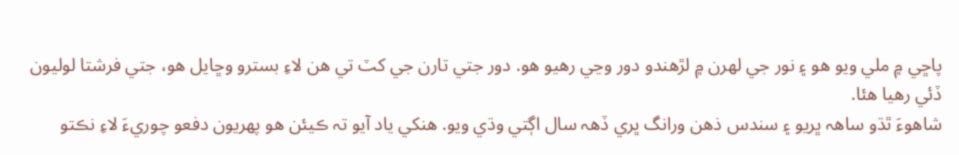پاڇي ۾ ملي ويو هو ۽ نور جي لھرن ۾ لڙهندو دور وڃي رهيو هو. دور جتي تارن جي کٽ تي هن لاءِ بسترو وڇايل هو، جتي فرشتا لوليون ڏئي رهيا هئا.
شاهوءَ ٿڌو ساھہ ڀريو ۽ سندس ذهن ورانگ ڀري ڏھہ سال اڳتي وڌي ويو. هنکي ياد آيو تہ ڪيئن هو پھريون دفعو چوريءَ لاءِ نڪتو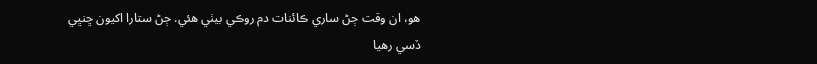هو، ان وقت ڄڻ ساري ڪائنات دم روڪي بيٺي هئي. ڄڻ ستارا اکيون ڇنڀي ڏسي رهيا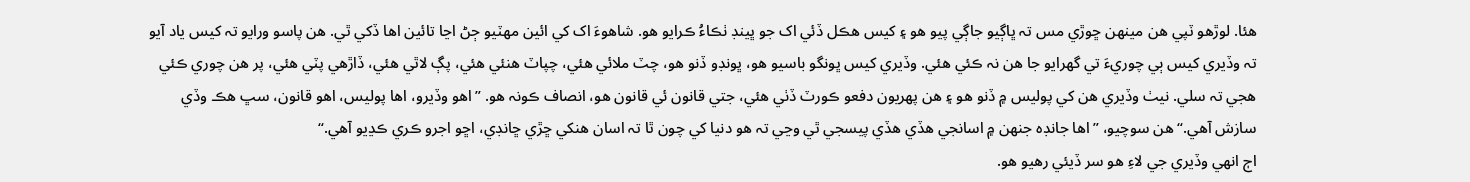هئا. لوڙهو ٽپي هن مينھن ڇوڙي مس تہ ڀاڳيو جاڳي پيو هو ۽ کيس هڪل ڏئي اک جو ڀينڊ ٺڪاءُ ڪرايو هو. شاهوءَ اک کي ائين مھٽيو ڄڻ اڃا تائين اها ڏکي ٿي. هن پاسو ورايو تہ کيس ياد آيو تہ وڏيري کيس ٻي چوريءَ تي گهرايو جا هن نہ ڪئي هئي. وڏيري کيس ڀونگو باسيو هو، ڀونڊو ڏنو هو، چٽ ملائي هئي، چپاٽ هنئي هئي، پڳ لاٿي هئي، ڏاڙهي پٽي هئي، پر هن چوري ڪئي هجي تہ سلي. نيٺ وڏيري هن کي پوليس ۾ ڏنو هو ۽ هن پھريون دفعو ڪورٽ ڏٺي هئي، جتي قانون ئي قانون هو، انصاف ڪونہ هو. ”اهو وڏيرو، اها پوليس، اهو قانون، سڀ هڪ وڏي سازش آهي.“ هن سوچيو، ”اها جانڊه جنھن ۾ اسانجي هڏي هڏي پيسجي ٿي وڃي تہ هو دنيا کي چون ٿا تہ اسان هنکي ڇڙي ڇانڊي، اڇو اجرو ڪري ڪڍيو آهي.“
اڄ انھي وڏيري جي لاءِ هو سر ڏيئي رهيو هو.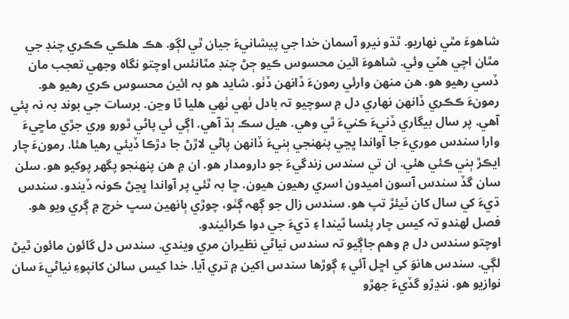شاهوءَ مٿي نھاريو. ٿڌو نيرو آسمان خدا جي پيشانيءَ جيان ٿي لڳو. هڪ هلڪي ڪڪري چنڊ جي مٿان اچي هٽي وئي. شاهوءَ ائين محسوس ڪيو ڄڻ چنڊ مٿانئس اوچتو نگاه وجهي تعجب مان ڏسي رهيو هو. هن منھن وارئي رمونءَ ڏانھن ڏٺو. شايد هو بہ ائين محسوس ڪري رهيو هو. رمونءَ ڪڪري ڏانھن نھاري دل ۾ سوچيو تہ بادل ٺھي ٺھي هليا ٿا وڃن. برسات جي بوند بہ نہ پئي آهي. پر سال بيگاري ڏنيءَ ڪنيءَ ٿي وهي. هيل سڪ ٻڌ آهي. اڳي ئي پاڻي ٿورو وري جڙي ماڇيءَ وارا سندس موريءَ جا آواندا ڀڃي پنھنجي ٻنيءَ ڏانھن پاڻي لاڙڻ جا دڙڪا ڏيئي رهيا هئا. رمونءَ چار ايڪڙ ٻني ڪئي هئي. ان تي سندس زندگيءَ جو دارومدار هو. ان ۾ هن پنھنجو پگهر پوکيو هو. سلن سان گڏ سندس آسون اميدون اسري رهيون هيون. ڇا بہ ٿئي پر آواندا ڀڃڻ ڪونہ ڏيندو. سندس ڌيءَ کي سال کان ٽيئڙ تپ هو. سندس زال جو ڳھہ ڳٺو، چوڙي ٻانھين سڀ خرچ ۾ ڳري ويو هو. فصل لھندو تہ کيس چار پئسا ٿيندا ۽ ڌيءَ جي دوا ڪرائيندو.
اوچتو سندس دل ۾ وهم جاڳيو تہ سندس نياڻي نظيران مري ويندي. سندس دل گائون مائون ٿيڻ لڳي. سندس هانوَ کي اڇل آئي ۽ ڳوڙها سندس اکين ۾ تري آيا. خدا کيس سالن کانپوءِ نياڻيءَ سان نوازيو هو. ننڍڙو گڏيءَ جھڙو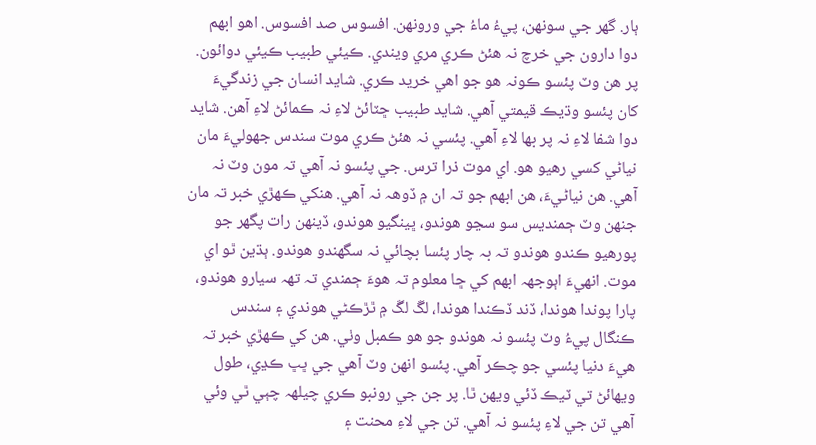ٻار. گهر جي سونھن، پيءُ ماءُ جي ورونھن. افسوس صد افسوس. اهو ابھم دوا دارون جي خرچ نہ هئڻ ڪري مري ويندي. ڪيئي طبيب ڪيئي دوائون. پر هن وٽ پئسو ڪونہ هو جو اهي خريد ڪري. شايد انسان جي زندگيءَ کان پئسو وڌيڪ قيمتي آهي. شايد طبيب ڇٽائڻ لاءِ نہ ڪمائڻ لاءِ آهن. شايد دوا شفا لاءِ نہ پر بھا لاءِ آهي. پئسي نہ هئڻ ڪري موت سندس جهوليءَ مان نياڻي کسي رهيو هو. اي موت ذرا ترس. جي پئسو نہ آهي تہ مون وٽ نہ آهي. هن نياڻيءَ، هن ابھم جو تہ ان ۾ ڏوھہ نہ آهي. هنکي ڪھڙي خبر تہ مان جنھن وٽ ڄمنديس سو سڃو هوندو، ڀينگيو هوندو، ڏينھن رات پگهر جو پورهيو ڪندو هوندو تہ بہ چار پئسا بچائي نہ سگهندو هوندو. ٻڌين ٿو اي موت. انھيءَ اٻوجهہ ابھم کي ڇا معلوم تہ هوءَ ڄمندي تہ تھہ سيارو هوندو، پارا پوندا هوندا، ڏند ڏڪندا هوندا، لڱ لڱ ۾ ٿڙڪڻي هوندي ۽ سندس ڪنگال پيءُ وٽ پئسو نہ هوندو جو هو ڪمبل وٺي. هن کي ڪھڙي خبر تہ هيءَ دنيا پئسي جو چڪر آهي. پئسو انھن وٽ آهي جي ڀڀ ڪڍي، طول ويھائڻ تي ٽيڪ ڏئي ويھن ٿا. پر جن جي رونبو ڪري چيلھہ چٻي ٿي وئي آهي تن جي لاءِ پئسو نہ آهي. تن جي لاءِ محنت ۽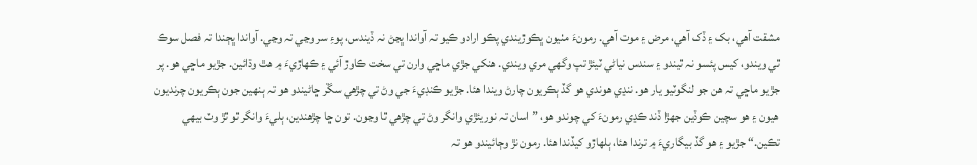مشقت آهي، بک ۽ ڏک آهي، مرض ۽ موت آهي. رمونءَ مٺيون ڀڪوڙيندي پڪو ارادو ڪيو تہ آواندا ڀڃڻ نہ ڏيندس، پوءِ سر وڃي تہ وڃي. آواندا ڀڄندا تہ فصل سوڪ ٿي ويندو، کيس پئسو نہ ٿيندو ۽ سندس نياڻي ٽيئڙ تپ وگهي مري ويندي. هنکي جڙي ماڇي وارن تي سخت ڪاوڙ آئي ۽ ڪھاڙيءَ ۾ هٿ وڌائين. جڙيو ماڇي هو. پر جڙيو ماڇي تہ هن جو لنگوٽيو يار هو. ننڍي هوندي هو گڏ ٻڪريون چارڻ ويندا هئا. جڙيو ڪنڊيءَ جي وڻ تي چڙهي سڱر ڇاڻيندو هو تہ ٻنھين جون ٻڪريون چرنديون هيون ۽ هو سچين ڪوڏين جھڙا ڏند ڪڍي رمونءَ کي چوندو هو، ”اسان تہ نوريئڙي وانگر وڻ تي چڙهي ٿا وڃون. تون ڇا چڙهندين، ٻليءَ وانگر ٿو ٿڙ وٽ بيھي تڪين.“ جڙيو ۽ هو گڏ بيگاريءَ ۾ ترندا هئا، ٻلھاڙو کيڏندا هئا. رمون نڙ وڄائيندو هو تہ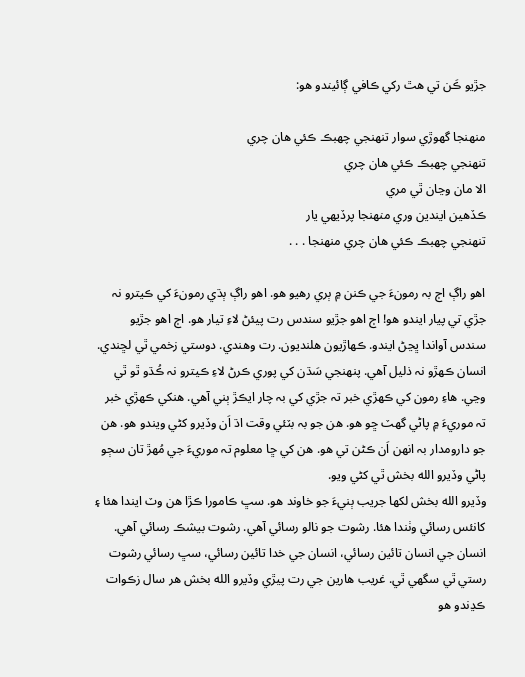جڙيو ڪَن تي هٿ رکي ڪافي ڳائيندو هو:

منھنجا گهوڙي سوار تنھنجي چھبڪ ڪئي هان چري
تنھنجي چھبڪ ڪئي هان چري
الا مان وڃان ٿي مري
ڪڏهين ايندين وري منھنجا پرڏيھي يار
تنھنجي چھبڪ ڪئي هان چري منھنجا . . .

اهو راڳ اڄ بہ رمونءَ جي ڪنن ۾ ٻري رهيو هو. اهو راڳ ٻڌي رمونءَ کي ڪيترو نہ جڙي تي پيار ايندو هو! اڄ اهو جڙيو سندس رت پيئڻ لاءِ تيار هو. اڄ اهو جڙيو سندس آواندا ڀڃڻ ايندو. ڪھاڙيون هلنديون. رت وهندي. دوستي زخمي ٿي لڇندي. انسان ڪھڙو نہ ذليل آهي. پنھنجي سَڌن کي پوري ڪرڻ لاءِ ڪيترو نہ ڪُڌو ٿو ٿي وڃي. هاءِ رمون کي ڪھڙي خبر تہ جڙي کي بہ چار ايڪڙ ٻني آهي. هنکي ڪھڙي خبر تہ موريءَ ۾ پاڻي گهٽ ڇو هو. هن جو بہ بٽئي وقت اڌ اَن وڏيرو کڻي ويندو هو. هن جو دارومدار بہ انھن اَن ڪڻن تي هو. هن کي ڇا معلوم تہ موريءَ جي مُھڙ تان سڄو پاڻي وڏيرو الله بخش ٿي کڻي ويو.
وڏيرو الله بخش لکھا جريب ٻنيءَ جو خاوند هو. سڀ ڪامورا ڪڙا هن وٽ ايندا هئا ۽ کانئس رسائي وٺندا هئا. رشوت جو نالو رسائي آهي. رشوت بيشڪ رسائي آهي. انسان جي انسان تائين رسائي، انسان جي خدا تائين رسائي، سڀ رسائي رشوت رستي ٿي سگهي ٿي. غريب هارين جي رت پيڙي وڏيرو الله بخش هر سال زڪوات ڪڍندو هو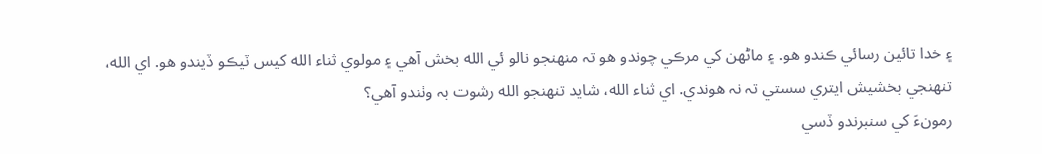۽ خدا تائين رسائي ڪندو هو. ۽ ماڻھن کي مرڪي چوندو هو تہ منھنجو نالو ئي الله بخش آهي ۽ مولوي ثناء الله کيس ٽيڪو ڏيندو هو. اي الله، تنھنجي بخشيش ايتري سستي تہ نہ هوندي. اي ثناء الله، شايد تنھنجو الله رشوت بہ وٺندو آهي؟
رمونءَ کي سنبرندو ڏسي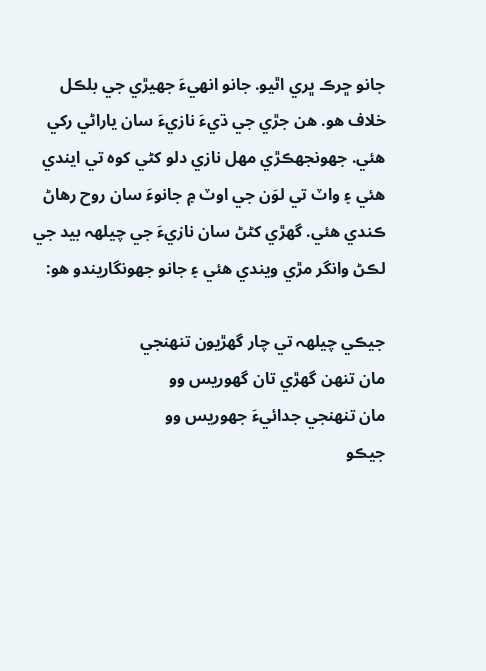جانو ڇرڪ ڀري اٿيو. جانو انھيءَ جهيڙي جي بلڪل خلاف هو. هن جڙي جي ڌيءَ نازيءَ سان ياراڻي رکي هئي. جهونجهڪڙي مھل نازي دلو کڻي کوه تي ايندي هئي ۽ واٽ تي لوَن جي اوٽ ۾ جانوءَ سان روح رهاڻ ڪندي هئي. گهڙي کڻڻ سان نازيءَ جي چيلھہ بيد جي لڪڻ وانگر مڙي ويندي هئي ۽ جانو جهونگاريندو هو:

جيڪي چيلھہ تي چار گهڙيون تنھنجي
مان تنھن گهڙي تان گهوريس وو
مان تنھنجي جدائيءَ جهوريس وو
جيڪو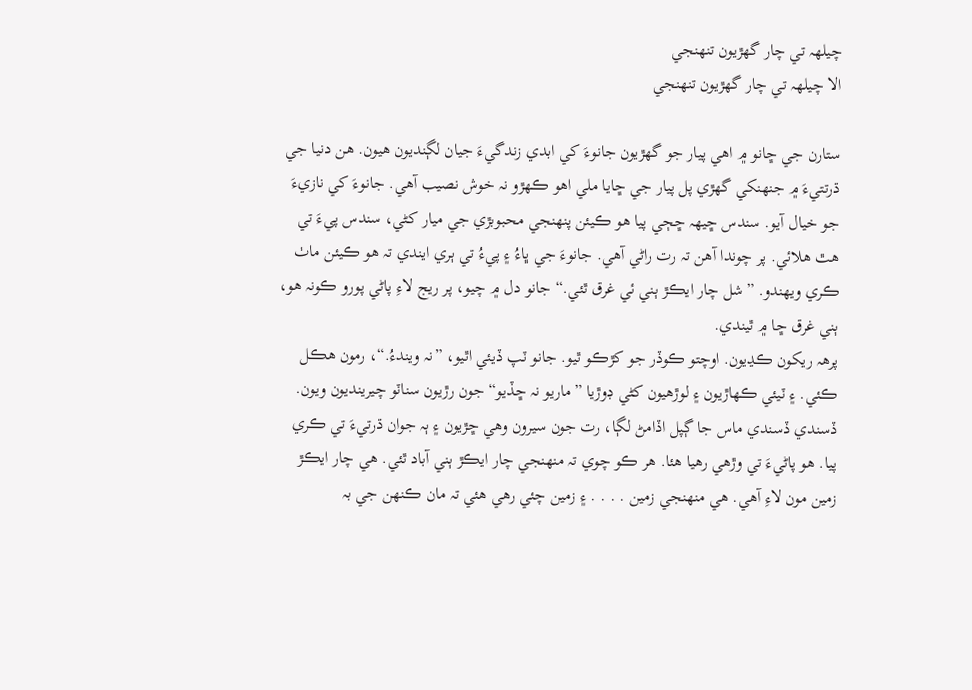چيلھہ تي چار گهڙيون تنھنجي
الا چيلھہ تي چار گهڙيون تنھنجي

ستارن جي ڇانو ۾ اهي پيار جو گهڙيون جانوءَ کي ابدي زندگيءَ جيان لڳنديون هيون. هن دنيا جي ڌرتتيءَ ۾ جنھنکي گهڙي پل پيار جي ڇايا ملي اهو ڪھڙو نہ خوش نصيب آهي. جانوءَ کي نازيءَ جو خيال آيو. سندس ڇيھہ ڇڄي پيا هو ڪيئن پنھنجي محبوبڙي جي ميار کڻي، سندس پيءَ تي هٿ هلائي. پر چوندا آهن تہ رت راڻي آهي. جانوءَ جي ڀاءُ ۽ پيءُ تي ٻري ايندي تہ هو ڪيئن ماٺ ڪري ويھندو. ”شل چار ايڪڙ ٻني ئي غرق ٿئي.“ جانو دل ۾ چيو، پر ريج لاءِ پاڻي پورو ڪونہ هو، ٻني غرق ڇا ۾ ٿيندي.
پرھہ ريکون ڪڍيون. اوچتو ڪوڏر جو کڙڪو ٿيو. جانو ٽپ ڏيئي اٿيو، ”نہ ويندءُ.“، رمون هڪل ڪئي. ۽ ٽيئي ڪھاڙيون ۽ لوڙهيون کڻي ڊوڙيا ”ماريو نہ ڇڏيو“ جون رڙيون سناٽو چيرينديون ويون. ڏسندي ڏسندي ماس جا ڳپل اڏامڻ لڳا، رت جون سيرون وهي ڇڙيون ۽ ٻہ جوان ڌرتيءَ تي ڪري پيا. هو پاڻيءَ تي وڙهي رهيا هئا. هر ڪو چوي تہ منھنجي چار ايڪڙ ٻني آباد ٿئي. هي چار ايڪڙ زمين مون لاءِ آهي. هي منھنجي زمين . . . . ۽ زمين چئي رهي هئي تہ مان ڪنھن جي بہ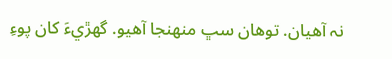نہ آهيان. توهان سڀ منھنجا آهيو. گهڙيءَ کان پوءِ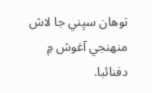توهان سڀني جا لاش منھنجي آغوش ۾ دفنائبا.